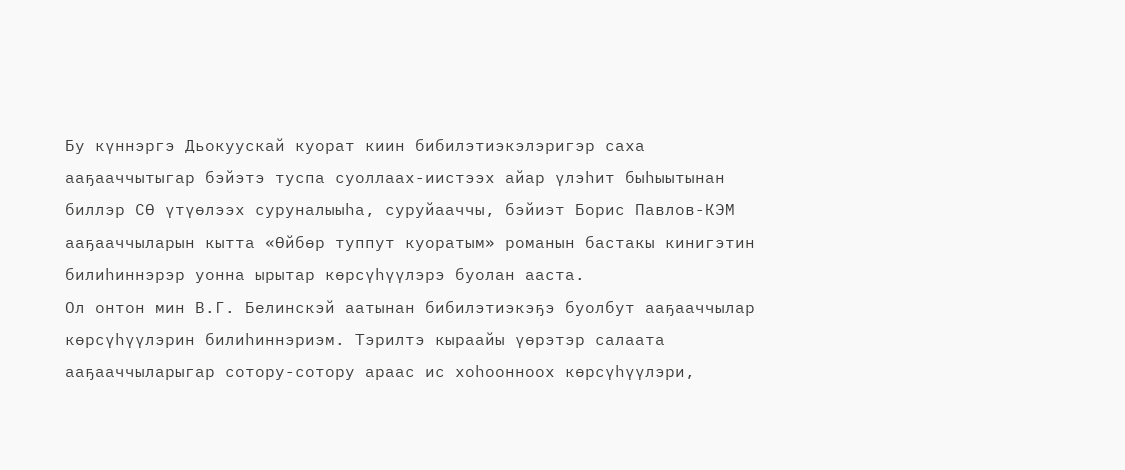Бу күннэргэ Дьокуускай куорат киин бибилэтиэкэлэригэр саха ааҕааччытыгар бэйэтэ туспа суоллаах-иистээх айар үлэһит быһыытынан биллэр СӨ үтүөлээх суруналыыһа, суруйааччы, бэйиэт Борис Павлов-КЭМ ааҕааччыларын кытта «Өйбөр туппут куоратым» романын бастакы кинигэтин билиһиннэрэр уонна ырытар көрсүһүүлэрэ буолан ааста.
Ол онтон мин В.Г. Белинскэй аатынан бибилэтиэкэҕэ буолбут ааҕааччылар көрсүһүүлэрин билиһиннэриэм. Тэрилтэ кыраайы үөрэтэр салаата ааҕааччыларыгар сотору-сотору араас ис хоһоонноох көрсүһүүлэри,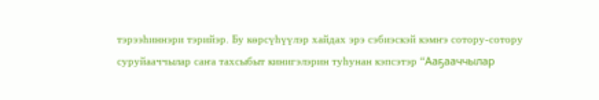тэрээһиннэри тэрийэр. Бу көрсүһүүлэр хайдах эрэ сэбиэскэй кэмҥэ сотору-сотору суруйааччылар саҥа тахсыбыт кинигэлэрин туһунан кэпсэтэр “Ааҕааччылар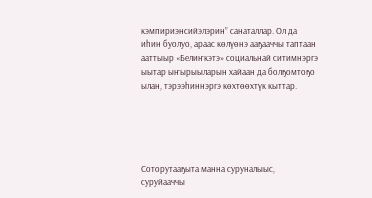кэмпириэнсийэлэрин” санаталлар. Ол да иһин буолуо, араас көлүөнэ ааҕааччы таптаан ааттыыр «Белиҥкэтэ» социальнай ситимнэргэ ыытар ыҥырыыларын хайаан да болҕомтоҕо ылан, тэрээһиннэргэ көхтөөхтүк кыттар.





Соторутааҕыта манна суруналыыс, суруйааччы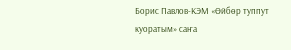Борис Павлов-КЭМ «Өйбөр туппут куоратым» саҥа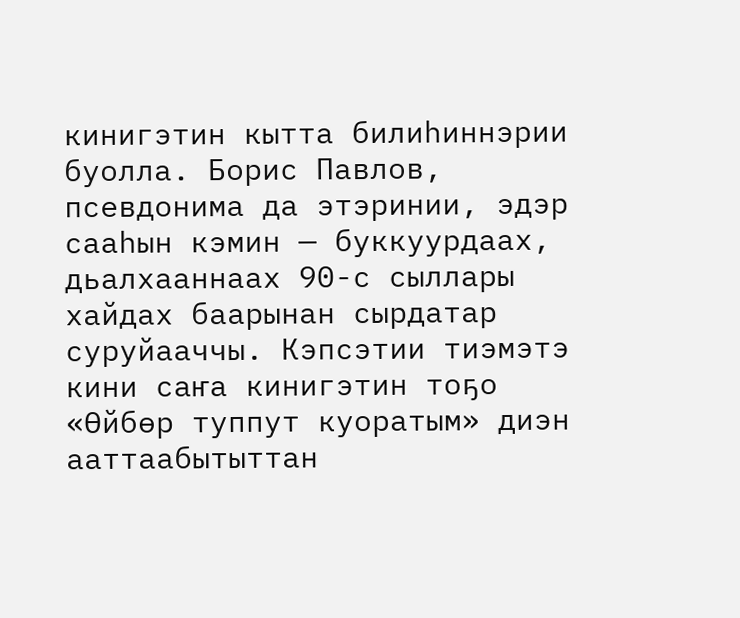кинигэтин кытта билиһиннэрии буолла. Борис Павлов, псевдонима да этэринии, эдэр сааһын кэмин — буккуурдаах, дьалхааннаах 90-с сыллары хайдах баарынан сырдатар суруйааччы. Кэпсэтии тиэмэтэ кини саҥа кинигэтин тоҕо «Өйбөр туппут куоратым» диэн ааттаабытыттан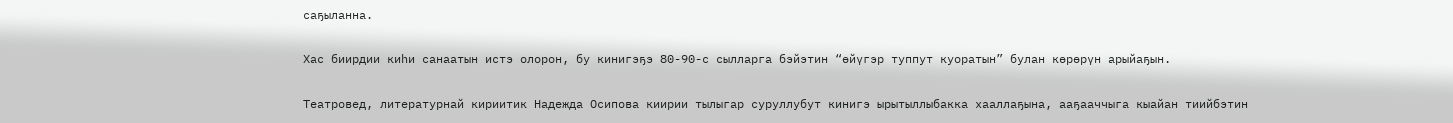саҕыланна.

Хас биирдии киһи санаатын истэ олорон, бу кинигэҕэ 80-90-с сылларга бэйэтин “өйүгэр туппут куоратын” булан көрөрүн арыйаҕын.

Театровед, литературнай кириитик Надежда Осипова киирии тылыгар суруллубут кинигэ ырытыллыбакка хааллаҕына, ааҕааччыга кыайан тиийбэтин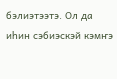бэлиэтээтэ. Ол да иһин сэбиэскэй кэмҥэ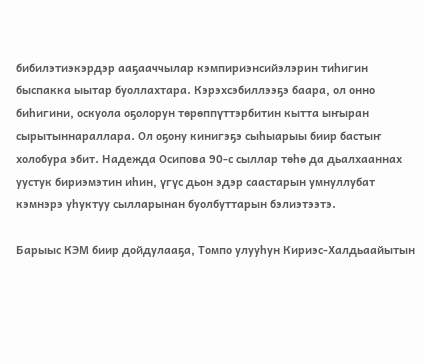бибилэтиэкэрдэр ааҕааччылар кэмпириэнсийэлэрин тиһигин быспакка ыытар буоллахтара. Кэрэхсэбиллээҕэ баара, ол онно биһигини, оскуола оҕолорун төрөппүттэрбитин кытта ыҥыран сырытыннараллара. Ол оҕону кинигэҕэ сыһыарыы биир бастыҥ холобура эбит. Надежда Осипова 90-с сыллар төһө да дьалхааннах уустук бириэмэтин иһин, үгүс дьон эдэр саастарын умнуллубат кэмнэрэ уһуктуу сылларынан буолбуттарын бэлиэтээтэ.

Барыыс КЭМ биир дойдулааҕа, Томпо улууһун Кириэс-Халдьаайытын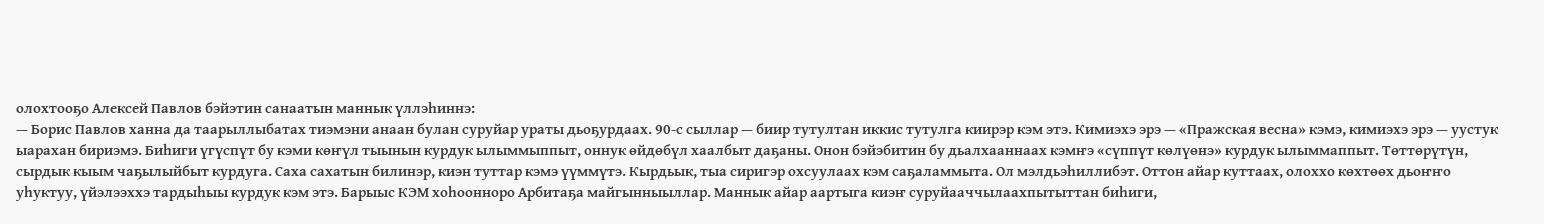олохтооҕо Алексей Павлов бэйэтин санаатын маннык үллэһиннэ:
— Борис Павлов ханна да таарыллыбатах тиэмэни анаан булан суруйар ураты дьоҕурдаах. 90-с сыллар — биир тутултан иккис тутулга киирэр кэм этэ. Кимиэхэ эрэ — «Пражская весна» кэмэ, кимиэхэ эрэ — уустук ыарахан бириэмэ. Биһиги үгүспүт бу кэми көҥүл тыынын курдук ылыммыппыт, оннук өйдөбүл хаалбыт даҕаны. Онон бэйэбитин бу дьалхааннаах кэмҥэ «сүппүт көлүөнэ» курдук ылыммаппыт. Төттөрүтүн, сырдык кыым чаҕылыйбыт курдуга. Саха сахатын билинэр, киэн туттар кэмэ үүммүтэ. Кырдьык, тыа сиригэр охсуулаах кэм саҕаламмыта. Ол мэлдьэһиллибэт. Оттон айар куттаах, олоххо көхтөөх дьоҥҥо уһуктуу, үйэлээххэ тардыһыы курдук кэм этэ. Барыыс КЭМ хоһоонноро Арбитаҕа майгынныыллар. Маннык айар аартыга киэҥ суруйааччылаахпытыттан биһиги,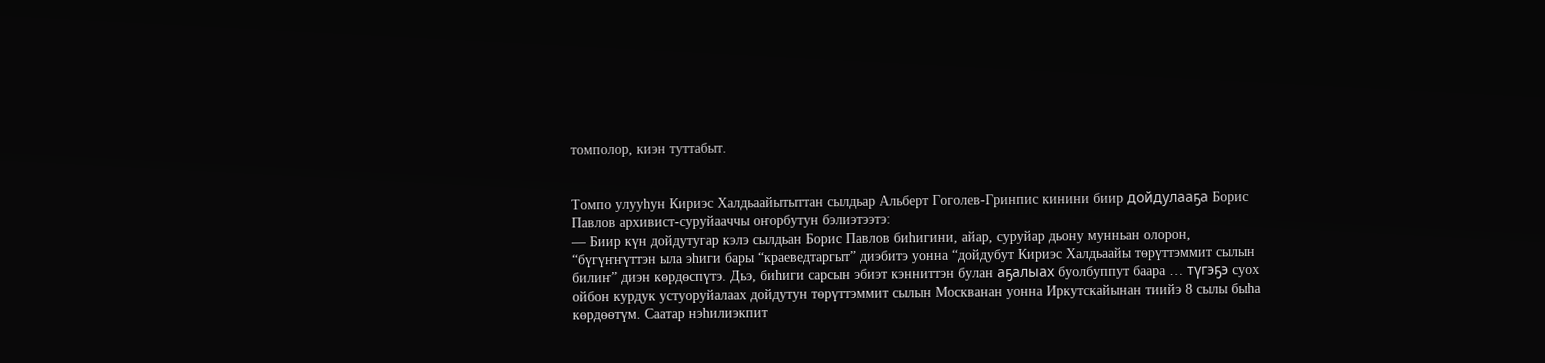томполор, киэн туттабыт.


Томпо улууһун Кириэс Халдьаайытыттан сылдьар Альберт Гоголев-Гринпис кинини биир дойдулааҕа Борис Павлов архивист-суруйааччы оҥорбутун бэлиэтээтэ:
— Биир күн дойдутугар кэлэ сылдьан Борис Павлов биһигини, айар, суруйар дьону мунньан олорон, “бүгүҥҥүттэн ыла эһиги бары “краеведтаргыт” диэбитэ уонна “дойдубут Кириэс Халдьаайы төрүттэммит сылын билиҥ” диэн көрдөспүтэ. Дьэ, биһиги сарсын эбиэт кэнниттэн булан аҕалыах буолбуппут баара … түгэҕэ суох ойбон курдук устуоруйалаах дойдутун төрүттэммит сылын Москванан уонна Иркутскайынан тиийэ 8 сылы быһа көрдөөтүм. Саатар нэһилиэкпит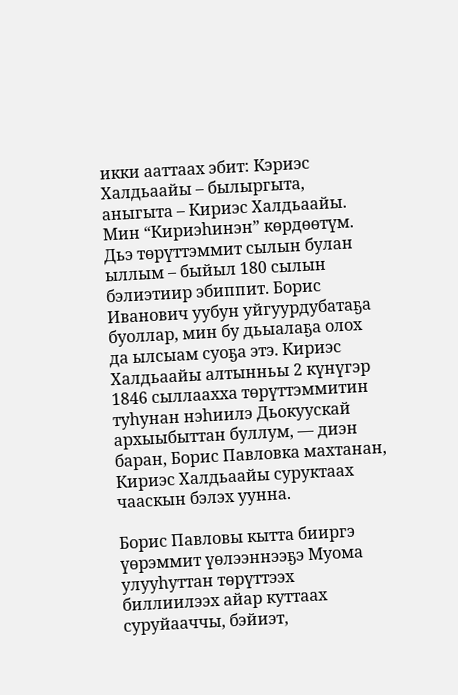икки ааттаах эбит: Кэриэс Халдьаайы – былыргыта, аныгыта – Кириэс Халдьаайы. Мин “Кириэһинэн” көрдөөтүм. Дьэ төрүттэммит сылын булан ыллым – быйыл 180 сылын бэлиэтиир эбиппит. Борис Иванович уубун уйгуурдубатаҕа буоллар, мин бу дьыалаҕа олох да ылсыам суоҕа этэ. Кириэс Халдьаайы алтынньы 2 күнүгэр 1846 сыллаахха төрүттэммитин туһунан нэһиилэ Дьокуускай архыыбыттан буллум, — диэн баран, Борис Павловка махтанан, Кириэс Халдьаайы суруктаах чааскын бэлэх уунна.

Борис Павловы кытта бииргэ үөрэммит үөлээннээҕэ Муома улууһуттан төрүттээх биллиилээх айар куттаах суруйааччы, бэйиэт,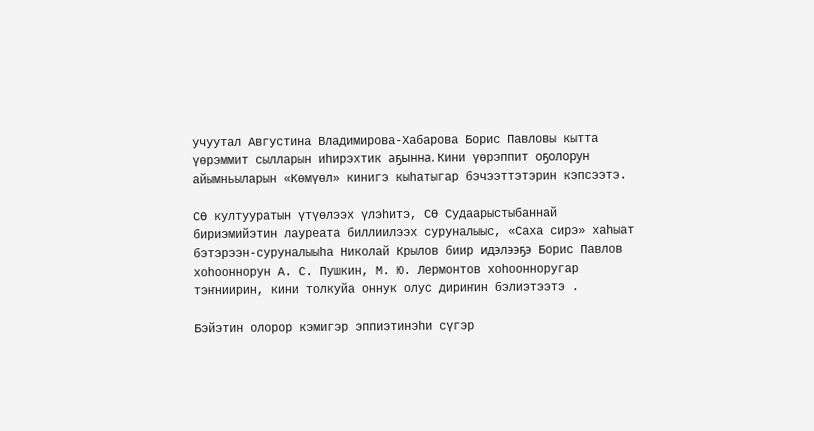учуутал Августина Владимирова-Хабарова Борис Павловы кытта үөрэммит сылларын иһирэхтик аҕынна. Кини үөрэппит оҕолорун айымньыларын «Көмүөл» кинигэ кыһатыгар бэчээттэтэрин кэпсээтэ.

СӨ култууратын үтүөлээх үлэһитэ, СӨ Судаарыстыбаннай бириэмийэтин лауреата биллиилээх суруналыыс, «Саха сирэ» хаһыат бэтэрээн-суруналыыһа Николай Крылов биир идэлээҕэ Борис Павлов хоһооннорун А. С. Пушкин, М. Ю. Лермонтов хоһоонноругар тэҥниирин, кини толкуйа оннук олус дириҥин бэлиэтээтэ .

Бэйэтин олорор кэмигэр эппиэтинэһи сүгэр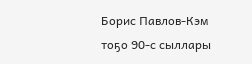Борис Павлов-Кэм тоҕо 90-с сыллары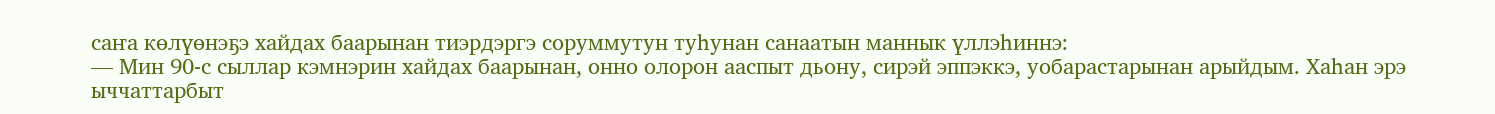саҥа көлүөнэҕэ хайдах баарынан тиэрдэргэ соруммутун туһунан санаатын маннык үллэһиннэ:
— Мин 90-с сыллар кэмнэрин хайдах баарынан, онно олорон ааспыт дьону, сирэй эппэккэ, уобарастарынан арыйдым. Хаһан эрэ ыччаттарбыт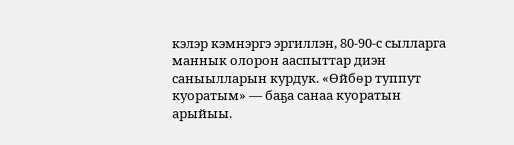кэлэр кэмнэргэ эргиллэн, 80-90-с сылларга маннык олорон ааспыттар диэн саныылларын курдук. «Өйбөр туппут куоратым» — баҕа санаа куоратын арыйыы.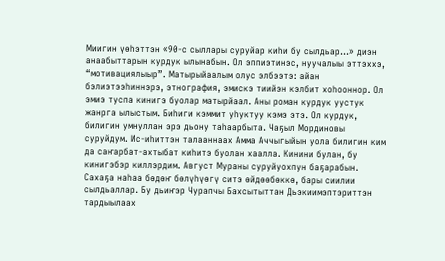Миигин үөһэттэн «90-с сыллары суруйар киһи бу сылдьар…» диэн анаабыттарын курдук ылынабын. Ол эппиэтинэс, нуучалыы эттэххэ, “мотивациялыыр”. Матырыйаалым олус элбээтэ: айан бэлиэтээһиннэрэ, этнография, эмискэ тиийэн кэлбит хоһооннор. Ол эмиэ туспа кинигэ буолар матырйаал. Аны роман курдук уустук жанрга ылыстым. Биһиги кэммит уһуктуу кэмэ этэ. Ол курдук, билигин умнуллан эрэ дьону таһаарбыта. Чаҕыл Мординовы суруйдум. Ис-иһиттэн талааннаах Амма Аччыгыйын уола билигин ким да саҥарбат-ахтыбат киһитэ буолан хаалла. Кинини булан, бу кинигэбэр киллэрдим. Август Мураны суруйуохпун баҕарабын. Сахаҕа наһаа бөдөҥ бөлүһүөгү ситэ өйдөөбөккө, бары сиилии сылдьаллар. Бу дьиҥэр Чурапчы Бахсытыттан Дьэкиимэптэриттэн тардыылаах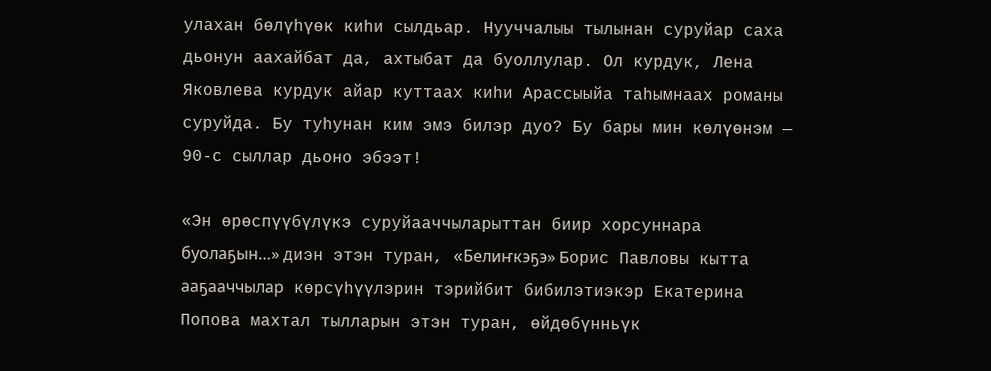улахан бөлүһүөк киһи сылдьар. Нууччалыы тылынан суруйар саха дьонун аахайбат да, ахтыбат да буоллулар. Ол курдук, Лена Яковлева курдук айар куттаах киһи Арассыыйа таһымнаах романы суруйда. Бу туһунан ким эмэ билэр дуо? Бу бары мин көлүөнэм — 90-с сыллар дьоно эбээт!

«Эн өрөспүүбүлүкэ суруйааччыларыттан биир хорсуннара буолаҕын…» диэн этэн туран, «Белиҥкэҕэ» Борис Павловы кытта ааҕааччылар көрсүһүүлэрин тэрийбит бибилэтиэкэр Екатерина Попова махтал тылларын этэн туран, өйдөбүнньүк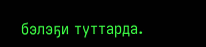бэлэҕи туттарда.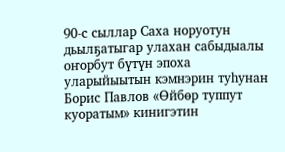90-с сыллар Саха норуотун дьылҕатыгар улахан сабыдыалы оҥорбут бүтүн эпоха уларыйыытын кэмнэрин туһунан Борис Павлов «Өйбөр туппут куоратым» кинигэтин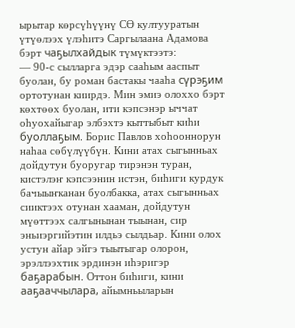ырытар көрсүһүүнү СӨ култууратын үтүөлээх үлэһитэ Саргылаана Адамова бэрт чаҕылхайдык түмүктээтэ:
— 90-с сылларга эдэр сааһым ааспыт буолан, бу роман бастакы чааһа сүрэҕим ортотунан киирдэ. Мин эмиэ олоххо бэрт көхтөөх буолан, ити кэпсэнэр ыччат оһуохайыгар элбэхтэ кыттыбыт киһи буоллаҕым. Борис Павлов хоһооннорун наһаа сөбүлүүбүн. Кини атах сыгынньах дойдутун буоругар тирэнэн туран, кистэлэҥ кэпсээнин истэн, биһиги курдук бачыыҥканан буолбакка, атах сыгынньах сииктээх отунан хааман, дойдутун мүөттээх салгынынан тыынан, сир эньиэргийэтин илдьэ сылдьар. Кини олох устун айар эйгэ тыытыгар олорон, эрэллээхтик эрдинэн иһэригэр баҕарабын. Оттон биһиги, кини ааҕааччылара, айымньыларын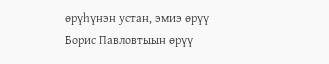өрүһүнэн устан, эмиэ өрүү Борис Павловтыын өрүү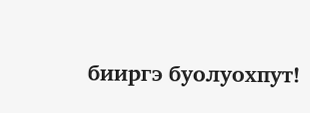бииргэ буолуохпут!